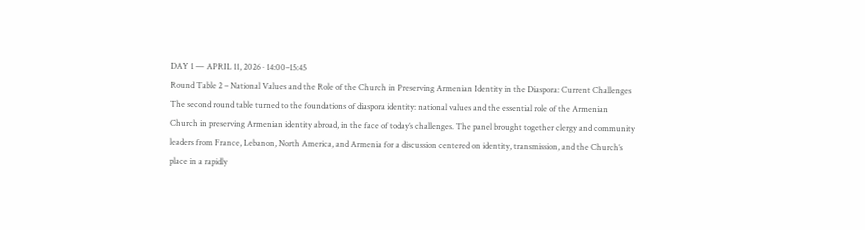DAY 1 — APRIL 11, 2026 · 14:00–15:45
Round Table 2 – National Values and the Role of the Church in Preserving Armenian Identity in the Diaspora: Current Challenges
The second round table turned to the foundations of diaspora identity: national values and the essential role of the Armenian Church in preserving Armenian identity abroad, in the face of today’s challenges. The panel brought together clergy and community leaders from France, Lebanon, North America, and Armenia for a discussion centered on identity, transmission, and the Church’s place in a rapidly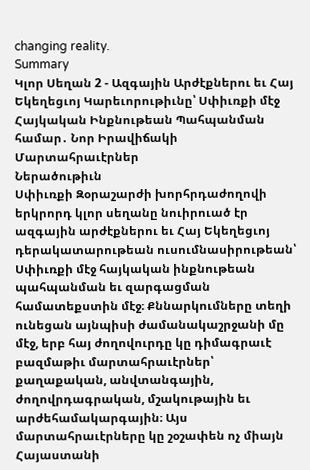changing reality.
Summary
Կլոր Սեղան 2 - Ազգային Արժէքներու եւ Հայ Եկեղեցւոյ Կարեւորութիւնը՝ Սփիւռքի մէջ Հայկական Ինքնութեան Պահպանման համար․ Նոր Իրավիճակի Մարտահրաւէրներ
Ներածութիւն
Սփիւռքի Զօրաշարժի խորհրդաժողովի երկրորդ կլոր սեղանը նուիրուած էր ազգային արժէքներու եւ Հայ Եկեղեցւոյ դերակատարութեան ուսումնասիրութեան՝ Սփիւռքի մէջ հայկական ինքնութեան պահպանման եւ զարգացման համատեքստին մէջ։ Քննարկումները տեղի ունեցան այնպիսի ժամանակաշրջանի մը մէջ, երբ հայ ժողովուրդը կը դիմագրաւէ բազմաթիւ մարտահրաւէրներ՝ քաղաքական, անվտանգային, ժողովրդագրական, մշակութային եւ արժեհամակարգային։ Այս մարտահրաւէրները կը շօշափեն ոչ միայն Հայաստանի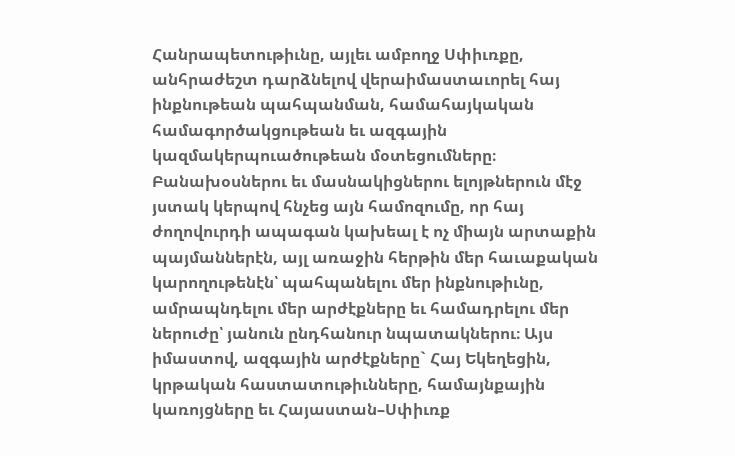Հանրապետութիւնը, այլեւ ամբողջ Սփիւռքը, անհրաժեշտ դարձնելով վերաիմաստաւորել հայ ինքնութեան պահպանման, համահայկական համագործակցութեան եւ ազգային կազմակերպուածութեան մօտեցումները։
Բանախօսներու եւ մասնակիցներու ելոյթներուն մէջ յստակ կերպով հնչեց այն համոզումը, որ հայ ժողովուրդի ապագան կախեալ է ոչ միայն արտաքին պայմաններէն, այլ առաջին հերթին մեր հաւաքական կարողութենէն՝ պահպանելու մեր ինքնութիւնը, ամրապնդելու մեր արժէքները եւ համադրելու մեր ներուժը՝ յանուն ընդհանուր նպատակներու։ Այս իմաստով, ազգային արժէքները` Հայ Եկեղեցին, կրթական հաստատութիւնները, համայնքային կառոյցները եւ Հայաստան–Սփիւռք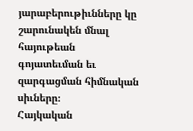յարաբերութիւնները կը շարունակեն մնալ հայութեան գոյատեւման եւ զարգացման հիմնական սիւները։
Հայկական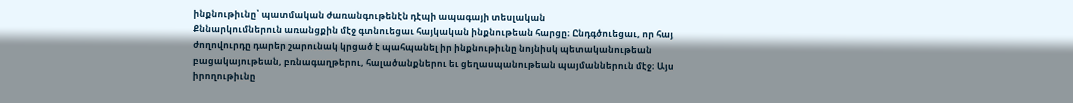ինքնութիւնը՝ պատմական ժառանգութենէն դէպի ապագայի տեսլական
Քննարկումներուն առանցքին մէջ գտնուեցաւ հայկական ինքնութեան հարցը։ Ընդգծուեցաւ, որ հայ ժողովուրդը դարեր շարունակ կրցած է պահպանել իր ինքնութիւնը նոյնիսկ պետականութեան բացակայութեան, բռնագաղթերու, հալածանքներու եւ ցեղասպանութեան պայմաններուն մէջ։ Այս իրողութիւնը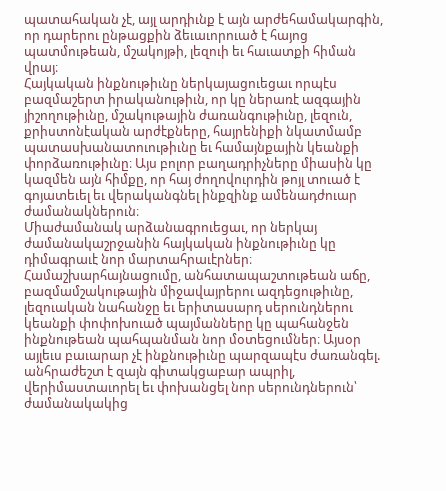պատահական չէ, այլ արդիւնք է այն արժեհամակարգին, որ դարերու ընթացքին ձեւաւորուած է հայոց պատմութեան, մշակոյթի, լեզուի եւ հաւատքի հիման վրայ։
Հայկական ինքնութիւնը ներկայացուեցաւ որպէս բազմաշերտ իրականութիւն, որ կը ներառէ ազգային յիշողութիւնը, մշակութային ժառանգութիւնը, լեզուն, քրիստոնէական արժէքները, հայրենիքի նկատմամբ պատասխանատուութիւնը եւ համայնքային կեանքի փորձառութիւնը։ Այս բոլոր բաղադրիչները միասին կը կազմեն այն հիմքը, որ հայ ժողովուրդին թոյլ տուած է գոյատեւել եւ վերականգնել ինքզինք ամենադժուար ժամանակներուն։
Միաժամանակ արձանագրուեցաւ, որ ներկայ ժամանակաշրջանին հայկական ինքնութիւնը կը դիմագրաւէ նոր մարտահրաւէրներ։ Համաշխարհայնացումը, անհատապաշտութեան աճը, բազմամշակութային միջավայրերու ազդեցութիւնը, լեզուական նահանջը եւ երիտասարդ սերունդներու կեանքի փոփոխուած պայմանները կը պահանջեն ինքնութեան պահպանման նոր մօտեցումներ։ Այսօր այլեւս բաւարար չէ ինքնութիւնը պարզապէս ժառանգել. անհրաժեշտ է զայն գիտակցաբար ապրիլ, վերիմաստաւորել եւ փոխանցել նոր սերունդներուն՝ ժամանակակից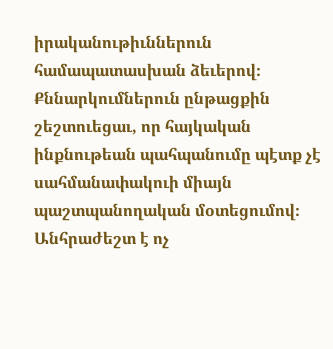իրականութիւններուն համապատասխան ձեւերով։
Քննարկումներուն ընթացքին շեշտուեցաւ, որ հայկական ինքնութեան պահպանումը պէտք չէ սահմանափակուի միայն պաշտպանողական մօտեցումով։ Անհրաժեշտ է ոչ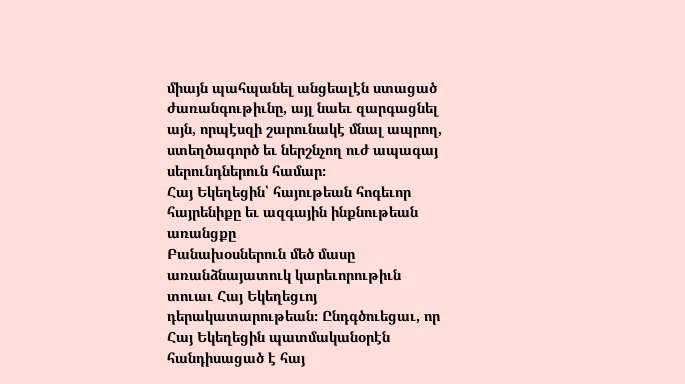միայն պահպանել անցեալէն ստացած ժառանգութիւնը, այլ նաեւ զարգացնել այն, որպէսզի շարունակէ մնալ ապրող, ստեղծագործ եւ ներշնչող ուժ ապագայ սերունդներուն համար։
Հայ Եկեղեցին՝ հայութեան հոգեւոր հայրենիքը եւ ազգային ինքնութեան առանցքը
Բանախօսներուն մեծ մասը առանձնայատուկ կարեւորութիւն տուաւ Հայ Եկեղեցւոյ դերակատարութեան։ Ընդգծուեցաւ, որ Հայ Եկեղեցին պատմականօրէն հանդիսացած է հայ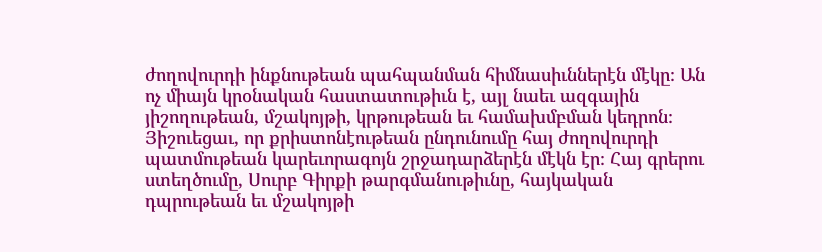ժողովուրդի ինքնութեան պահպանման հիմնասիւններէն մէկը։ Ան ոչ միայն կրօնական հաստատութիւն է, այլ նաեւ ազգային յիշողութեան, մշակոյթի, կրթութեան եւ համախմբման կեդրոն։
Յիշուեցաւ, որ քրիստոնէութեան ընդունումը հայ ժողովուրդի պատմութեան կարեւորագոյն շրջադարձերէն մէկն էր։ Հայ գրերու ստեղծումը, Սուրբ Գիրքի թարգմանութիւնը, հայկական դպրութեան եւ մշակոյթի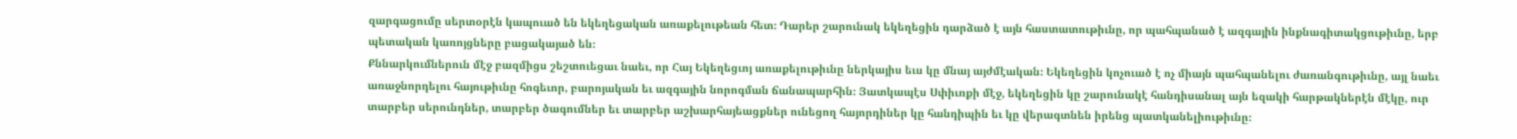զարգացումը սերտօրէն կապուած են եկեղեցական առաքելութեան հետ։ Դարեր շարունակ եկեղեցին դարձած է այն հաստատութիւնը, որ պահպանած է ազգային ինքնագիտակցութիւնը, երբ պետական կառոյցները բացակայած են։
Քննարկումներուն մէջ բազմիցս շեշտուեցաւ նաեւ, որ Հայ Եկեղեցւոյ առաքելութիւնը ներկայիս եւս կը մնայ այժմէական։ Եկեղեցին կոչուած է ոչ միայն պահպանելու ժառանգութիւնը, այլ նաեւ առաջնորդելու հայութիւնը հոգեւոր, բարոյական եւ ազգային նորոգման ճանապարհին։ Յատկապէս Սփիւռքի մէջ, եկեղեցին կը շարունակէ հանդիսանալ այն եզակի հարթակներէն մէկը, ուր տարբեր սերունդներ, տարբեր ծագումներ եւ տարբեր աշխարհայեացքներ ունեցող հայորդիներ կը հանդիպին եւ կը վերագտնեն իրենց պատկանելիութիւնը։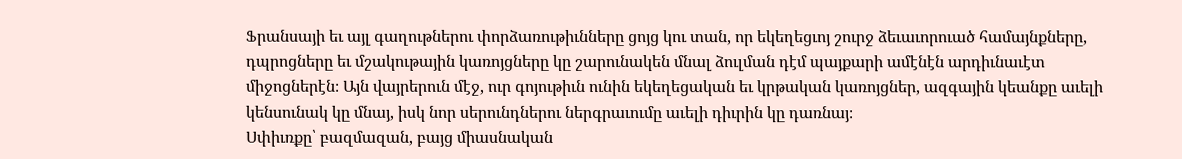Ֆրանսայի եւ այլ գաղութներու փորձառութիւնները ցոյց կու տան, որ եկեղեցւոյ շուրջ ձեւաւորուած համայնքները, դպրոցները եւ մշակութային կառոյցները կը շարունակեն մնալ ձուլման դէմ պայքարի ամէնէն արդիւնաւէտ միջոցներէն։ Այն վայրերուն մէջ, ուր գոյութիւն ունին եկեղեցական եւ կրթական կառոյցներ, ազգային կեանքը աւելի կենսունակ կը մնայ, իսկ նոր սերունդներու ներգրաւումը աւելի դիւրին կը դառնայ։
Սփիւռքը՝ բազմազան, բայց միասնական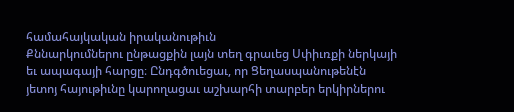համահայկական իրականութիւն
Քննարկումներու ընթացքին լայն տեղ գրաւեց Սփիւռքի ներկայի եւ ապագայի հարցը։ Ընդգծուեցաւ, որ Ցեղասպանութենէն յետոյ հայութիւնը կարողացաւ աշխարհի տարբեր երկիրներու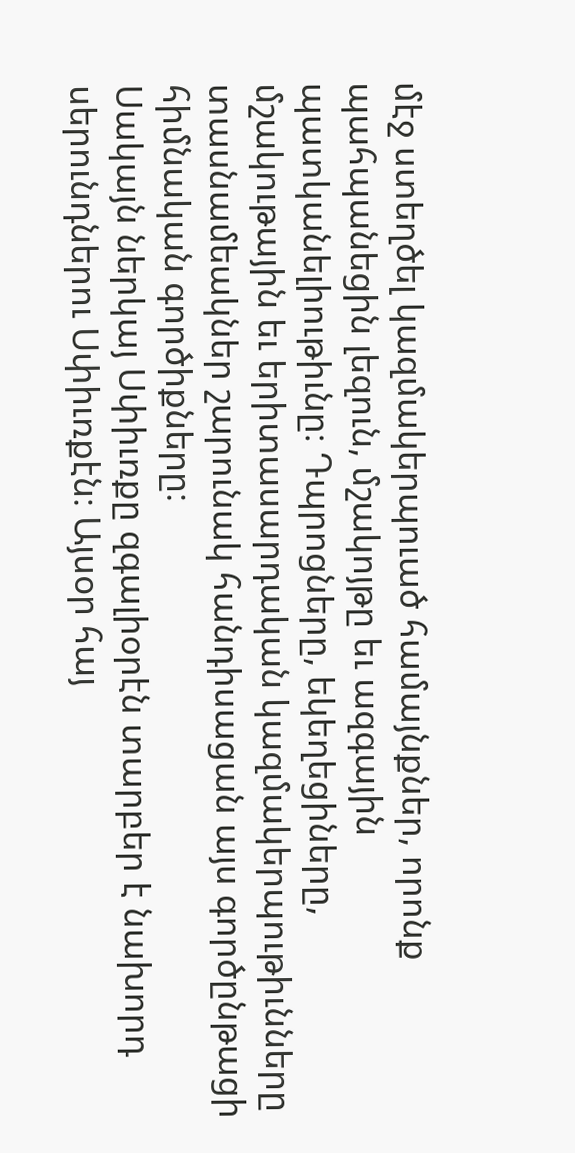մէջ ստեղծել կազմակերպուած համայնքներ, որոնք պահպանեցին լեզուն, մշակոյթը եւ ազգային պատկանելիութիւնը։ Դպրոցները, եկեղեցիները, մշակութային եւ երիտասարդական կազմակերպութիւնները տասնամեակներ շարունակ հանդիսացան այս գործընթացի հիմնական գործիքները։
Սակայն ներկայ Սփիւռքը զգալիօրէն տարբեր է նախորդ սերունդներու Սփիւռքէն։ Այսօր հայ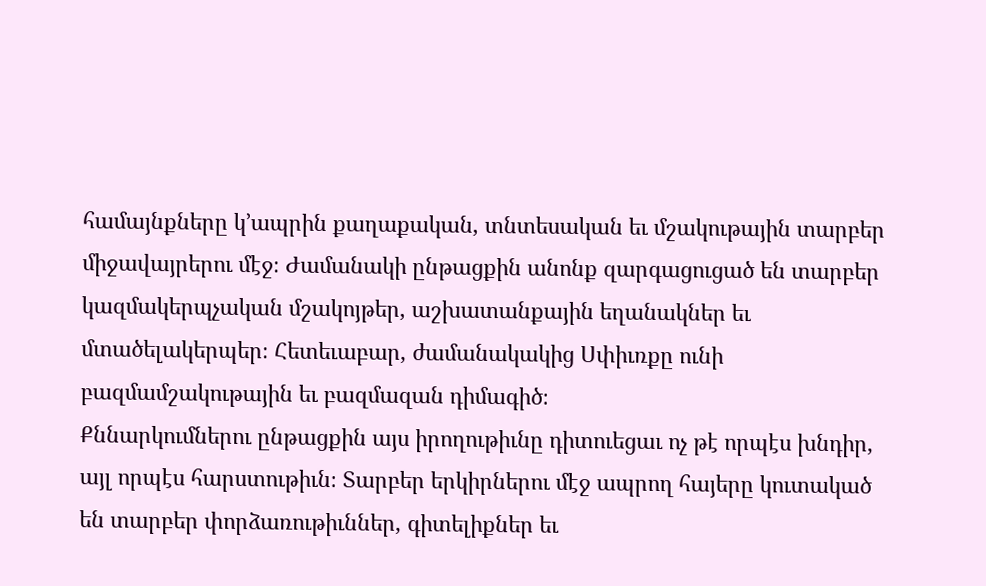համայնքները կ՚ապրին քաղաքական, տնտեսական եւ մշակութային տարբեր միջավայրերու մէջ։ Ժամանակի ընթացքին անոնք զարգացուցած են տարբեր կազմակերպչական մշակոյթեր, աշխատանքային եղանակներ եւ մտածելակերպեր։ Հետեւաբար, ժամանակակից Սփիւռքը ունի բազմամշակութային եւ բազմազան դիմագիծ։
Քննարկումներու ընթացքին այս իրողութիւնը դիտուեցաւ ոչ թէ որպէս խնդիր, այլ որպէս հարստութիւն։ Տարբեր երկիրներու մէջ ապրող հայերը կուտակած են տարբեր փորձառութիւններ, գիտելիքներ եւ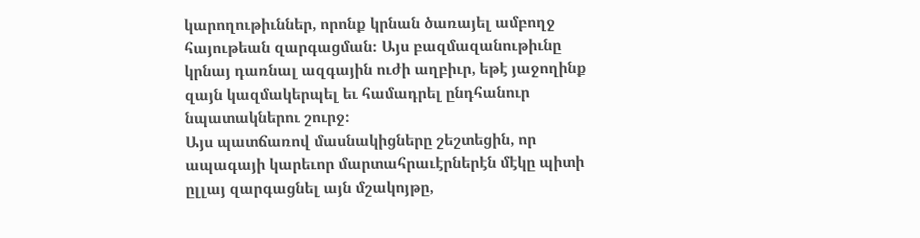կարողութիւններ, որոնք կրնան ծառայել ամբողջ հայութեան զարգացման։ Այս բազմազանութիւնը կրնայ դառնալ ազգային ուժի աղբիւր, եթէ յաջողինք զայն կազմակերպել եւ համադրել ընդհանուր նպատակներու շուրջ։
Այս պատճառով մասնակիցները շեշտեցին, որ ապագայի կարեւոր մարտահրաւէրներէն մէկը պիտի ըլլայ զարգացնել այն մշակոյթը,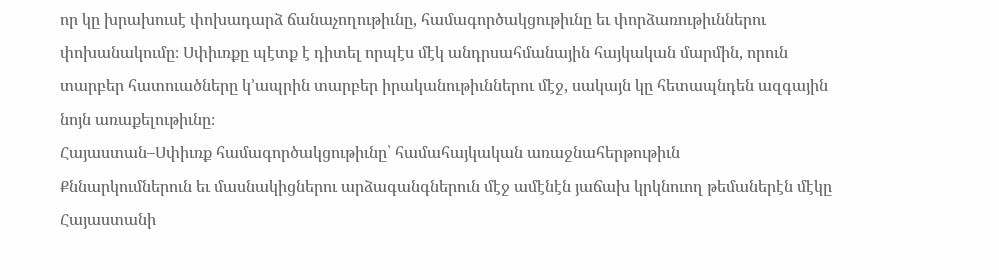որ կը խրախուսէ փոխադարձ ճանաչողութիւնը, համագործակցութիւնը եւ փորձառութիւններու փոխանակումը։ Սփիւռքը պէտք է դիտել որպէս մէկ անդրսահմանային հայկական մարմին, որուն տարբեր հատուածները կ՚ապրին տարբեր իրականութիւններու մէջ, սակայն կը հետապնդեն ազգային նոյն առաքելութիւնը։
Հայաստան–Սփիւռք համագործակցութիւնը՝ համահայկական առաջնահերթութիւն
Քննարկումներուն եւ մասնակիցներու արձագանգներուն մէջ ամէնէն յաճախ կրկնուող թեմաներէն մէկը Հայաստանի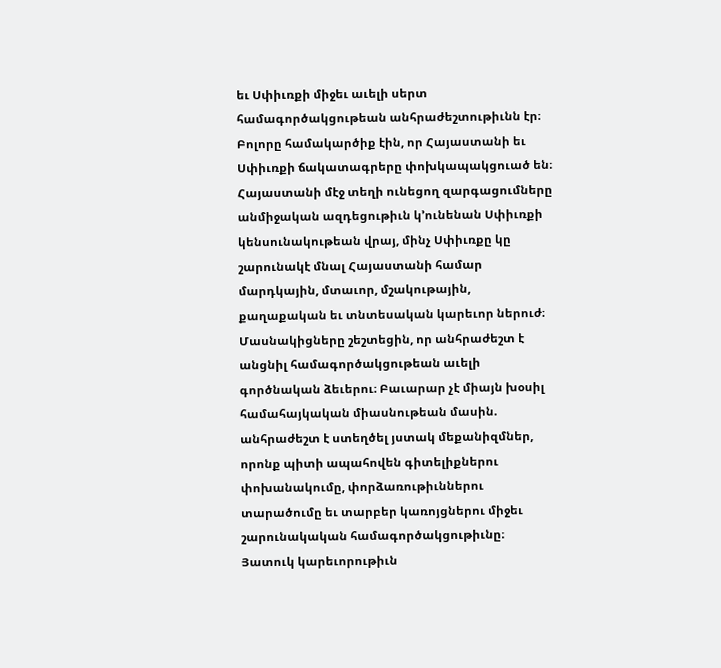եւ Սփիւռքի միջեւ աւելի սերտ համագործակցութեան անհրաժեշտութիւնն էր։
Բոլորը համակարծիք էին, որ Հայաստանի եւ Սփիւռքի ճակատագրերը փոխկապակցուած են։ Հայաստանի մէջ տեղի ունեցող զարգացումները անմիջական ազդեցութիւն կ՚ունենան Սփիւռքի կենսունակութեան վրայ, մինչ Սփիւռքը կը շարունակէ մնալ Հայաստանի համար մարդկային, մտաւոր, մշակութային, քաղաքական եւ տնտեսական կարեւոր ներուժ։
Մասնակիցները շեշտեցին, որ անհրաժեշտ է անցնիլ համագործակցութեան աւելի գործնական ձեւերու։ Բաւարար չէ միայն խօսիլ համահայկական միասնութեան մասին. անհրաժեշտ է ստեղծել յստակ մեքանիզմներ, որոնք պիտի ապահովեն գիտելիքներու փոխանակումը, փորձառութիւններու տարածումը եւ տարբեր կառոյցներու միջեւ շարունակական համագործակցութիւնը։
Յատուկ կարեւորութիւն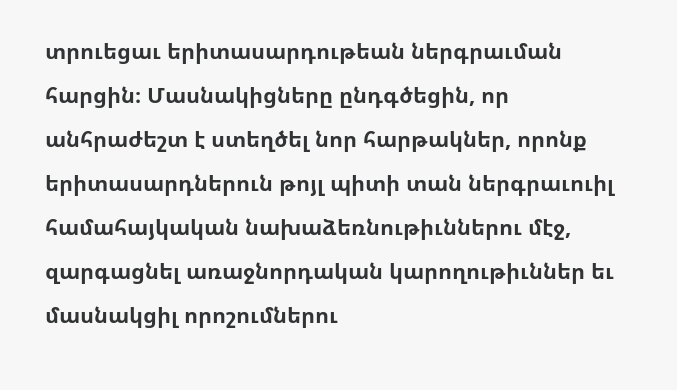տրուեցաւ երիտասարդութեան ներգրաւման հարցին։ Մասնակիցները ընդգծեցին, որ անհրաժեշտ է ստեղծել նոր հարթակներ, որոնք երիտասարդներուն թոյլ պիտի տան ներգրաւուիլ համահայկական նախաձեռնութիւններու մէջ, զարգացնել առաջնորդական կարողութիւններ եւ մասնակցիլ որոշումներու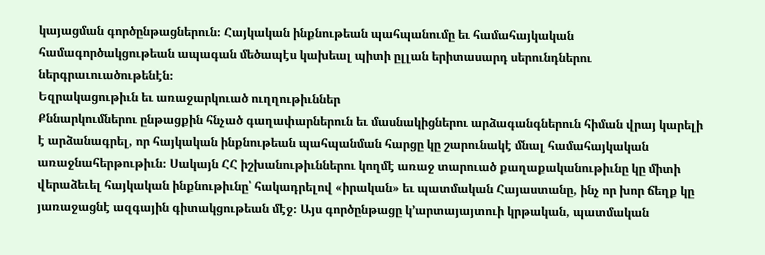կայացման գործընթացներուն։ Հայկական ինքնութեան պահպանումը եւ համահայկական համագործակցութեան ապագան մեծապէս կախեալ պիտի ըլլան երիտասարդ սերունդներու ներգրաւուածութենէն։
Եզրակացութիւն եւ առաջարկուած ուղղութիւններ
Քննարկումներու ընթացքին հնչած գաղափարներուն եւ մասնակիցներու արձագանգներուն հիման վրայ կարելի է արձանագրել, որ հայկական ինքնութեան պահպանման հարցը կը շարունակէ մնալ համահայկական առաջնահերթութիւն։ Սակայն ՀՀ իշխանութիւններու կողմէ առաջ տարուած քաղաքականութիւնը կը միտի վերաձեւել հայկական ինքնութիւնը՝ հակադրելով «իրական» եւ պատմական Հայաստանը, ինչ որ խոր ճեղք կը յառաջացնէ ազգային գիտակցութեան մէջ։ Այս գործընթացը կ՚արտայայտուի կրթական, պատմական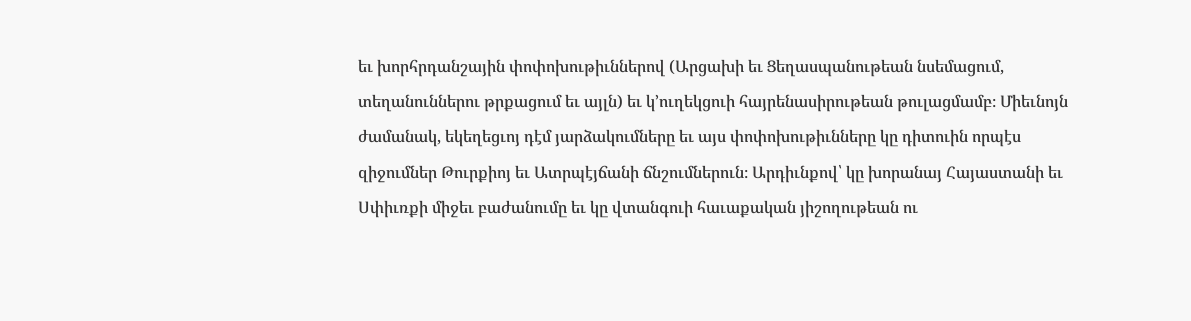եւ խորհրդանշային փոփոխութիւններով (Արցախի եւ Ցեղասպանութեան նսեմացում, տեղանուններու թրքացում եւ այլն) եւ կ՚ուղեկցուի հայրենասիրութեան թուլացմամբ։ Միեւնոյն ժամանակ, եկեղեցւոյ դէմ յարձակումները եւ այս փոփոխութիւնները կը դիտուին որպէս զիջումներ Թուրքիոյ եւ Ատրպէյճանի ճնշումներուն։ Արդիւնքով՝ կը խորանայ Հայաստանի եւ Սփիւռքի միջեւ բաժանումը եւ կը վտանգուի հաւաքական յիշողութեան ու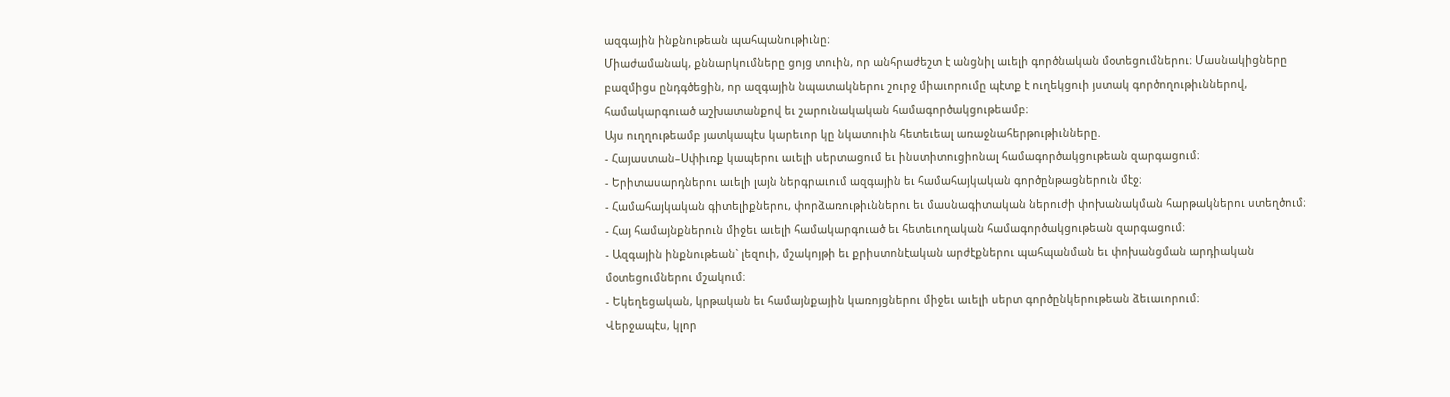ազգային ինքնութեան պահպանութիւնը։
Միաժամանակ, քննարկումները ցոյց տուին, որ անհրաժեշտ է անցնիլ աւելի գործնական մօտեցումներու։ Մասնակիցները բազմիցս ընդգծեցին, որ ազգային նպատակներու շուրջ միաւորումը պէտք է ուղեկցուի յստակ գործողութիւններով, համակարգուած աշխատանքով եւ շարունակական համագործակցութեամբ։
Այս ուղղութեամբ յատկապէս կարեւոր կը նկատուին հետեւեալ առաջնահերթութիւնները.
- Հայաստան–Սփիւռք կապերու աւելի սերտացում եւ ինստիտուցիոնալ համագործակցութեան զարգացում։
- Երիտասարդներու աւելի լայն ներգրաւում ազգային եւ համահայկական գործընթացներուն մէջ։
- Համահայկական գիտելիքներու, փորձառութիւններու եւ մասնագիտական ներուժի փոխանակման հարթակներու ստեղծում։
- Հայ համայնքներուն միջեւ աւելի համակարգուած եւ հետեւողական համագործակցութեան զարգացում։
- Ազգային ինքնութեան` լեզուի, մշակոյթի եւ քրիստոնէական արժէքներու պահպանման եւ փոխանցման արդիական մօտեցումներու մշակում։
- Եկեղեցական, կրթական եւ համայնքային կառոյցներու միջեւ աւելի սերտ գործընկերութեան ձեւաւորում։
Վերջապէս, կլոր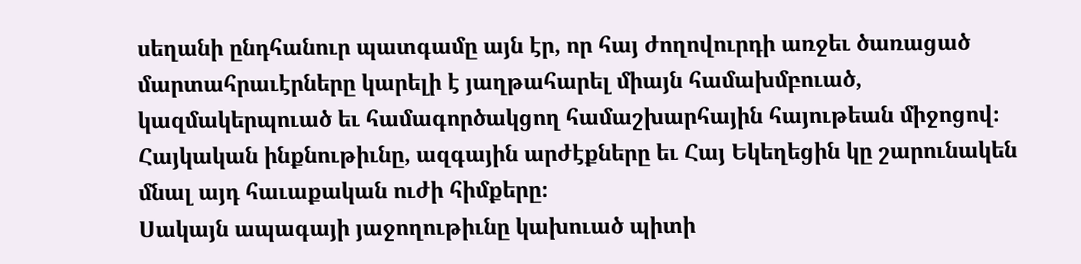սեղանի ընդհանուր պատգամը այն էր, որ հայ ժողովուրդի առջեւ ծառացած մարտահրաւէրները կարելի է յաղթահարել միայն համախմբուած, կազմակերպուած եւ համագործակցող համաշխարհային հայութեան միջոցով։ Հայկական ինքնութիւնը, ազգային արժէքները եւ Հայ Եկեղեցին կը շարունակեն մնալ այդ հաւաքական ուժի հիմքերը։
Սակայն ապագայի յաջողութիւնը կախուած պիտի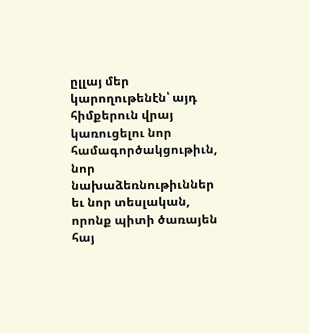ըլլայ մեր կարողութենէն՝ այդ հիմքերուն վրայ կառուցելու նոր համագործակցութիւն, նոր նախաձեռնութիւններ եւ նոր տեսլական, որոնք պիտի ծառայեն հայ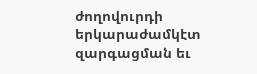ժողովուրդի երկարաժամկէտ զարգացման եւ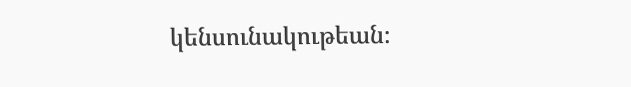կենսունակութեան։